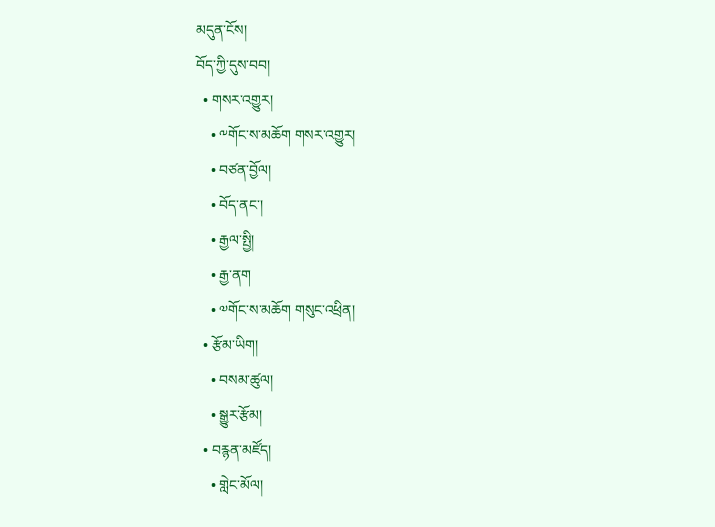མདུན་ངོས།
བོད་ཀྱི་དུས་བབ།
  • གསར་འགྱུར།
    • ༸གོང་ས་མཆོག གསར་འགྱུར།
    • བཙན་བྱོལ།
    • བོད་ནང་།
    • རྒྱལ་སྤྱི།
    • རྒྱ་ནག
    • ༧གོང་ས་མཆོག གསུང་འཕྲིན།
  • རྩོམ་ཡིག།
    • བསམ་ཚུལ།
    • སྒྱུར་རྩོམ།
  • བརྙན་མཛོད།
    • གླེང་མོལ།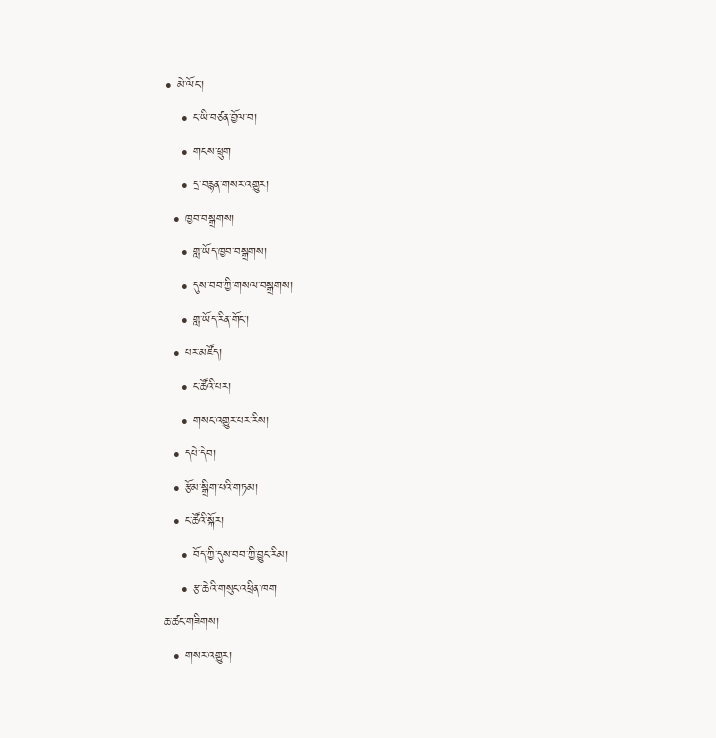• མེ་ལོང་།
    • ང་ཡི་བཙན་བྱོལ་བ།
    • གངས་ཕྲུག
    • དྲ་བརྙན་གསར་འགྱུར།
  • ཁྱབ་བསྒྲགས།
    • གླ་ཡོད་ཁྱབ་བསྒྲགས།
    • དུས་བབ་ཀྱི་གསལ་བསྒྲགས།
    • གླ་ཡོད་རིན་གོང་།
  • པར་མཛོད།
    • ང་ཚོའི་པར།
    • གསང་འགྱུར་པར་རིས།
  • དཔེ་དེབ།
  • རྩོམ་སྒྲིག་པའི་གཏམ།
  • ང་ཚོའི་སྐོར།
    • བོད་ཀྱི་དུས་བབ་ཀྱི་བྱུང་རིམ།
    • རྩ་ཆེའི་གསུང་འཕྲིན་ཁག
ཆ་ཚང་གཟིགས།
  • གསར་འགྱུར།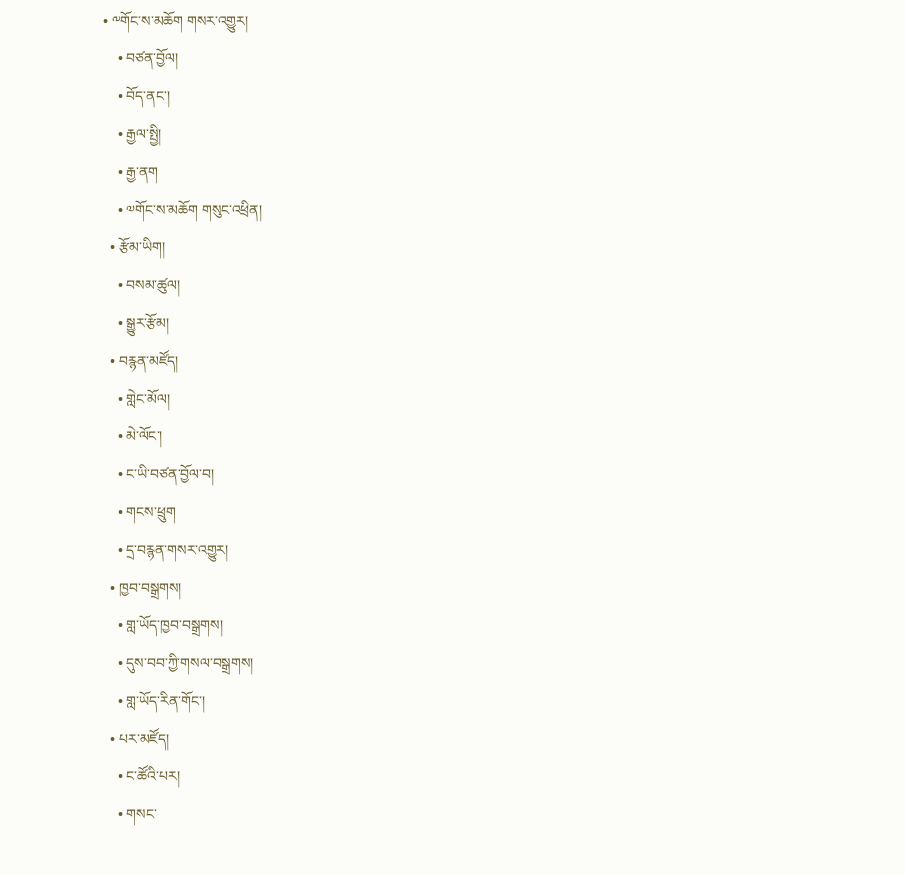• ༸གོང་ས་མཆོག གསར་འགྱུར།
    • བཙན་བྱོལ།
    • བོད་ནང་།
    • རྒྱལ་སྤྱི།
    • རྒྱ་ནག
    • ༧གོང་ས་མཆོག གསུང་འཕྲིན།
  • རྩོམ་ཡིག།
    • བསམ་ཚུལ།
    • སྒྱུར་རྩོམ།
  • བརྙན་མཛོད།
    • གླེང་མོལ།
    • མེ་ལོང་།
    • ང་ཡི་བཙན་བྱོལ་བ།
    • གངས་ཕྲུག
    • དྲ་བརྙན་གསར་འགྱུར།
  • ཁྱབ་བསྒྲགས།
    • གླ་ཡོད་ཁྱབ་བསྒྲགས།
    • དུས་བབ་ཀྱི་གསལ་བསྒྲགས།
    • གླ་ཡོད་རིན་གོང་།
  • པར་མཛོད།
    • ང་ཚོའི་པར།
    • གསང་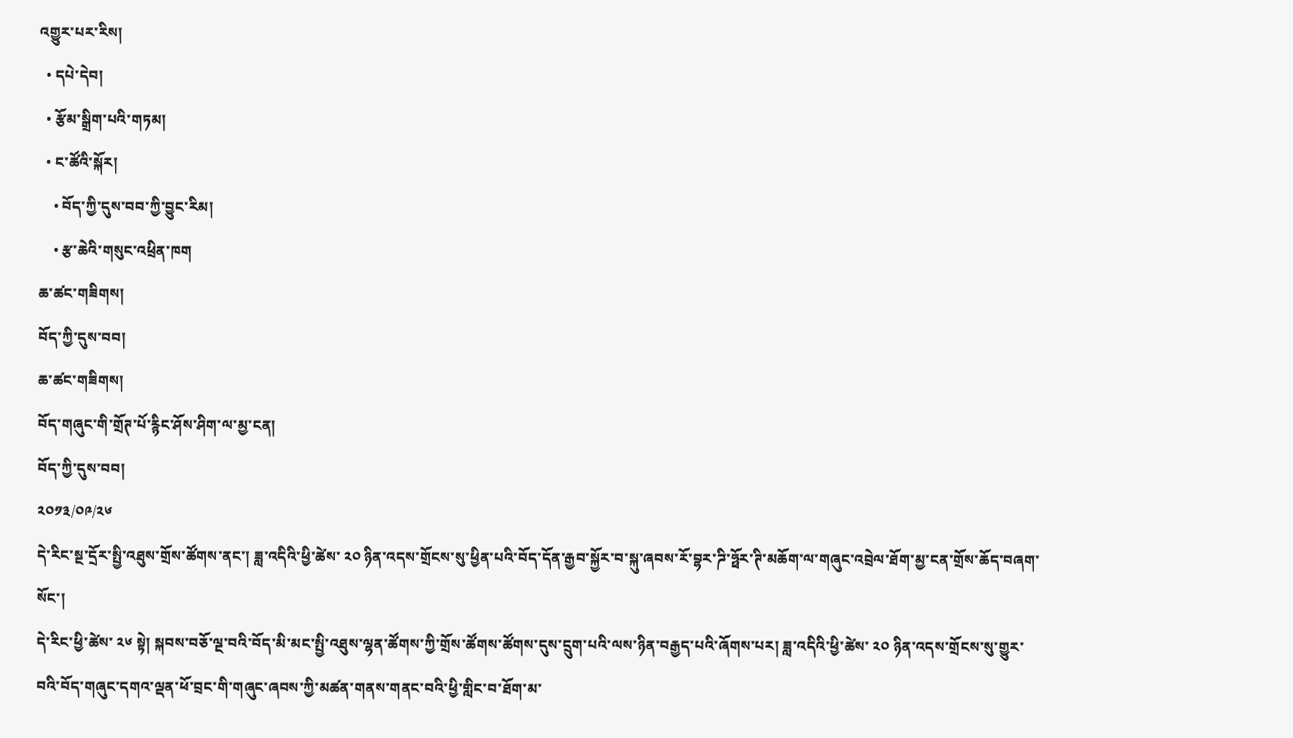འགྱུར་པར་རིས།
  • དཔེ་དེབ།
  • རྩོམ་སྒྲིག་པའི་གཏམ།
  • ང་ཚོའི་སྐོར།
    • བོད་ཀྱི་དུས་བབ་ཀྱི་བྱུང་རིམ།
    • རྩ་ཆེའི་གསུང་འཕྲིན་ཁག
ཆ་ཚང་གཟིགས།
བོད་ཀྱི་དུས་བབ།
ཆ་ཚང་གཟིགས།
བོད་གཞུང་གི་གྲོཊ་པོ་རྙིང་ཤོས་ཤིག་ལ་མྱ་ངན།
བོད་ཀྱི་དུས་བབ།
༢༠༡༣/༠༩/༢༦
དེ་རིང་སྔ་དྲོར་སྤྱི་འཐུས་གྲོས་ཚོགས་ནང་། ཟླ་འདིའི་ཕྱི་ཚེས་ ༢༠ ཉིན་འདས་གྲོངས་སུ་ཕྱིན་པའི་བོད་དོན་རྒྱབ་སྐྱོར་བ་སྐུ་ཞབས་རོ་བྷར་ཌི་ཧྥོར་ཊི་མཆོག་ལ་གཞུང་འབྲེལ་ཐོག་མྱ་ངན་གྲོས་ཆོད་བཞག་སོང་།
དེ་རིང་ཕྱི་ཚེས་ ༢༦ སྟེ། སྐབས་བཅོ་ལྔ་བའི་བོད་མི་མང་སྤྱི་འཐུས་ལྷན་ཚོགས་ཀྱི་གྲོས་ཚོགས་ཚོགས་དུས་དྲུག་པའི་ལས་ཉིན་བརྒྱད་པའི་ཞོགས་པར། ཟླ་འདིའི་ཕྱི་ཚེས་ ༢༠ ཉིན་འདས་གྲོངས་སུ་གྱུར་བའི་བོད་གཞུང་དགའ་ལྡན་ཕོ་བྲང་གི་གཞུང་ཞབས་ཀྱི་མཚན་གནས་གནང་བའི་ཕྱི་གླིང་བ་ཐོག་མ་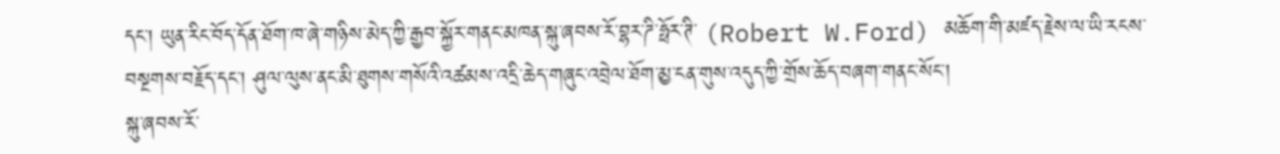དང་། ཡུན་རིང་བོད་དོན་ཐོག་ཁ་ཞེ་གཉིས་མེད་ཀྱི་རྒྱབ་སྐྱོར་གནང་མཁན་སྐུ་ཞབས་རོ་བྷར་ཌི་ཧྥོར་ཊི་ (Robert W.Ford) མཆོག་གི་མཛད་རྗེས་ལ་ཡི་རངས་བསྔགས་བརྗོད་དང་། ཤུལ་ལུས་ནང་མི་ཐུགས་གསོའི་འཚམས་འདྲི་ཆེད་གཞུང་འབྲེལ་ཐོག་མྱ་ངན་གུས་འདུད་ཀྱི་གྲོས་ཆོད་བཞག་གནང་སོང་།
སྐུ་ཞབས་རོ་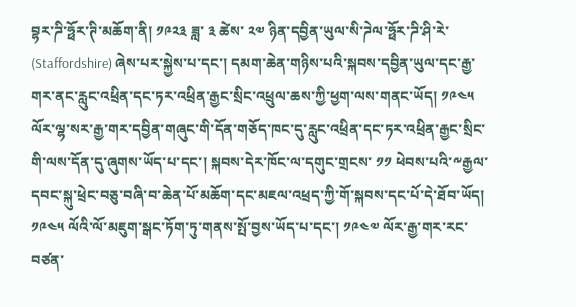བྷར་ཌི་ཧྥོར་ཊི་མཆོག་ནི། ༡༩༢༣ ཟླ་ ༣ ཚེས་ ༢༧ ཉིན་དབྱིན་ཡུལ་སི་ཌེལ་ཧྥོར་ཌི་ཤི་རེ་ (Staffordshire) ཞེས་པར་སྐྱེས་པ་དང་། དམག་ཆེན་གཉིས་པའི་སྐབས་དབྱིན་ཡུལ་དང་རྒྱ་གར་ནང་རླུང་འཕྲིན་དང་ཏར་འཕྲིན་རྒྱང་སྲིང་འཕྲུལ་ཆས་ཀྱི་ཕྱག་ལས་གནང་ཡོད། ༡༩༤༥ ལོར་ལྷ་སར་རྒྱ་གར་དབྱིན་གཞུང་གི་དོན་གཅོད་ཁང་དུ་རླུང་འཕྲིན་དང་ཏར་འཕྲིན་རྒྱང་སྲིང་གི་ལས་དོན་དུ་ཞུགས་ཡོད་པ་དང་། སྐབས་དེར་ཁོང་ལ་དགུང་གྲངས་ ༡༡ ཕེབས་པའི་༸རྒྱལ་དབང་སྐུ་ཕྲེང་བཅུ་བཞི་བ་ཆེན་པོ་མཆོག་དང་མཇལ་འཕྲད་ཀྱི་གོ་སྐབས་དང་པོ་དེ་ཐོབ་ཡོད། ༡༩༤༥ ལོའི་ལོ་མཇུག་སྒང་ཏོག་ཏུ་གནས་སྤོ་བྱས་ཡོད་པ་དང་། ༡༩༤༧ ལོར་རྒྱ་གར་རང་བཙན་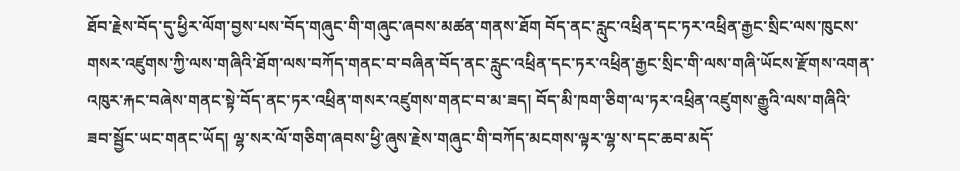ཐོབ་རྗེས་བོད་དུ་ཕྱིར་ལོག་བྱས་པས་བོད་གཞུང་གི་གཞུང་ཞབས་མཚན་གནས་ཐོག བོད་ནང་རླུང་འཕྲིན་དང་ཏར་འཕྲིན་རྒྱང་སྲིང་ལས་ཁུངས་གསར་འཛུགས་ཀྱི་ལས་གཞིའི་ཐོག་ལས་བཀོད་གནང་བ་བཞིན་བོད་ནང་རླུང་འཕྲིན་དང་ཏར་འཕྲིན་རྒྱང་སྲིང་གི་ལས་གཞི་ཡོངས་རྫོགས་འགན་འཁུར་རྐང་བཞེས་གནང་སྟེ་བོད་ནང་ཏར་འཕྲིན་གསར་འཛུགས་གནང་བ་མ་ཟད། བོད་མི་ཁག་ཅིག་ལ་ཏར་འཕྲིན་འཛུགས་རྒྱུའི་ལས་གཞིའི་ཟབ་སྦྱོང་ཡང་གནང་ཡོད། ལྷ་སར་ལོ་གཅིག་ཞབས་ཕྱི་ཞུས་རྗེས་གཞུང་གི་བཀོད་མངགས་ལྟར་ལྷ་ས་དང་ཆབ་མདོ་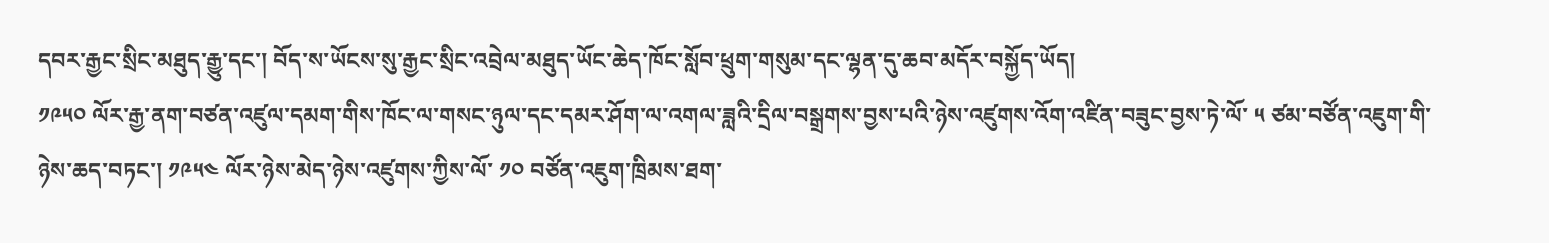དབར་རྒྱང་སྲིང་མཐུད་རྒྱུ་དང་། བོད་ས་ཡོངས་སུ་རྒྱང་སྲིང་འབྲེལ་མཐུད་ཡོང་ཆེད་ཁོང་སློབ་ཕྲུག་གསུམ་དང་ལྷན་དུ་ཆབ་མདོར་བསྐྱོད་ཡོད།
༡༩༥༠ ལོར་རྒྱ་ནག་བཙན་འཛུལ་དམག་གིས་ཁོང་ལ་གསང་ཉུལ་དང་དམར་ཤོག་ལ་འགལ་ཟླའི་དྲིལ་བསྒྲགས་བྱས་པའི་ཉེས་འཛུགས་འོག་འཛིན་བཟུང་བྱས་ཏེ་ལོ་ ༥ ཙམ་བཙོན་འཇུག་གི་ཉེས་ཆད་བཏང་། ༡༩༥༤ ལོར་ཉེས་མེད་ཉེས་འཛུགས་ཀྱིས་ལོ་ ༡༠ བཙོན་འཇུག་ཁྲིམས་ཐག་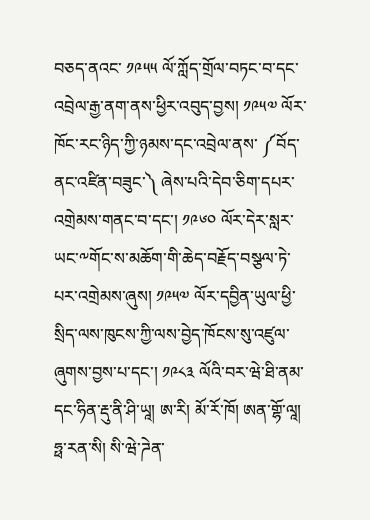བཅད་ནའང་ ༡༩༥༥ ལོ་ཀློད་གྲོལ་བཏང་བ་དང་འབྲེལ་རྒྱ་ནག་ནས་ཕྱིར་འབུད་བྱས། ༡༩༥༧ ལོར་ཁོང་རང་ཉིད་ཀྱི་ཉམས་དང་འབྲེལ་ནས་ ༼བོད་ནང་འཛིན་བཟུང་༽ ཞེས་པའི་དེབ་ཅིག་དཔར་འགྲེམས་གནང་བ་དང་། ༡༩༦༠ ལོར་དེར་སླར་ཡང་༸གོང་ས་མཆོག་གི་ཆེད་བརྗོད་བསྩལ་ཏེ་པར་འགྲེམས་ཞུས། ༡༩༥༧ ལོར་དབྱིན་ཡུལ་ཕྱི་སྲིད་ལས་ཁུངས་ཀྱི་ལས་བྱེད་ཁོངས་སུ་འཛུལ་ཞུགས་བྱས་པ་དང་། ༡༩༨༣ ལོའི་བར་ཝེ་ཐི་ནམ་དང་ཧིན་རྡུ་ནི་ཤི་ཡཱ། ཨ་རི། མོ་རོ་ཁོ། ཨན་གྷོ་ལཱ། ཧྥ་རན་སི། སི་ཝེ་ཌེན་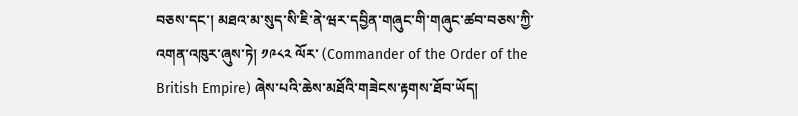བཅས་དང་། མཐའ་མ་སུད་སི་ཇི་ནེ་ཝར་དབྱིན་གཞུང་གི་གཞུང་ཚབ་བཅས་ཀྱི་འགན་འཁུར་ཞུས་ཏེ། ༡༩༨༢ ལོར་ (Commander of the Order of the British Empire) ཞེས་པའི་ཆེས་མཐོའི་གཟེངས་རྟགས་ཐོབ་ཡོད།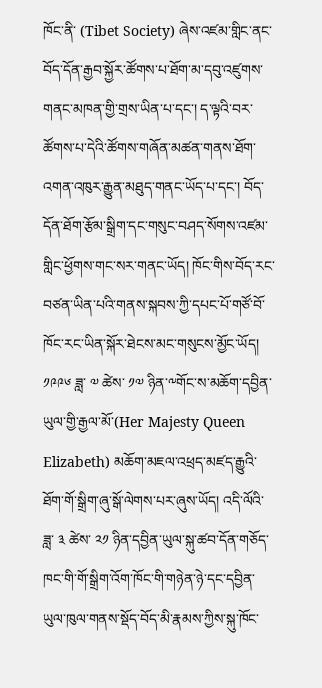ཁོང་ནི་ (Tibet Society) ཞེས་འཛམ་གླིང་ནང་བོད་དོན་རྒྱབ་སྐྱོར་ཚོགས་པ་ཐོག་མ་དབུ་འཛུགས་གནང་མཁན་གྱི་གྲས་ཡིན་པ་དང་། ད་ལྟའི་བར་ཚོགས་པ་དེའི་ཚོགས་གཞོན་མཚན་གནས་ཐོག་འགན་འཁུར་རྒྱུན་མཐུད་གནང་ཡོད་པ་དང་། བོད་དོན་ཐོག་རྩོམ་སྒྲིག་དང་གསུང་བཤད་སོགས་འཛམ་གླིང་ཕྱོགས་གང་སར་གནང་ཡོད། ཁོང་གིས་བོད་རང་བཙན་ཡིན་པའི་གནས་སྐབས་ཀྱི་དཔང་པོ་གཙོ་བོ་ཁོང་རང་ཡིན་སྐོར་ཐེངས་མང་གསུངས་མྱོང་ཡོད།  ༡༩༩༦ ཟླ་ ༧ ཚེས་ ༡༧ ཉིན་༸གོང་ས་མཆོག་དབྱིན་ཡུལ་གྱི་རྒྱལ་མོ་(Her Majesty Queen Elizabeth) མཆོག་མཇལ་འཕྲད་མཛད་རྒྱུའི་ཐོག་གོ་སྒྲིག་ཞུ་སྒོ་ལེགས་པར་ཞུས་ཡོད། འདི་ལོའི་ཟླ་ ༣ ཚེས་ ༢༡ ཉིན་དབྱིན་ཡུལ་སྐུ་ཚབ་དོན་གཅོད་ཁང་གི་གོ་སྒྲིག་འོག་ཁོང་གི་གཉེན་ཉེ་དང་དབྱིན་ཡུལ་ཁུལ་གནས་སྡོད་བོད་མི་རྣམས་ཀྱིས་སྐུ་ཁོང་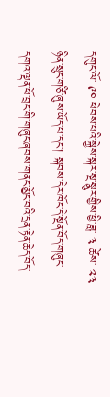དགུང་ལོ་ ༩༠ ཕེབས་པའི་སྐྱེས་སྐར་སྔ་སྣུར་གྱིས་ཕྱི་ཟླ་ ༣ ཚེས་ ༢༣ ཉིན་སྲུང་གཙི་ཞུས་ཡོད་པ་དང་། སྐབས་དེར་ཁོང་དེ་སྔོན་བོད་གཞུང་དགའ་ལྡན་ཕོ་བྲང་གི་གཞུང་ཞབས་གནང་མྱོང་བའི་དྲན་རྟེན་ཆེད་བོད་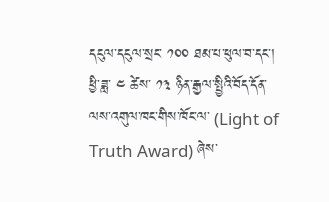དངུལ་དངུལ་སྲང་ ༡༠༠ ཐམ་པ་ཕུལ་བ་དང་། ཕྱི་ཟླ་ ༤ ཚེས་ ༡༣ ཉིན་རྒྱལ་སྤྱིའི་བོད་དོན་ལས་འགུལ་ཁང་གིས་ཁོང་ལ་ (Light of Truth Award) ཞེས་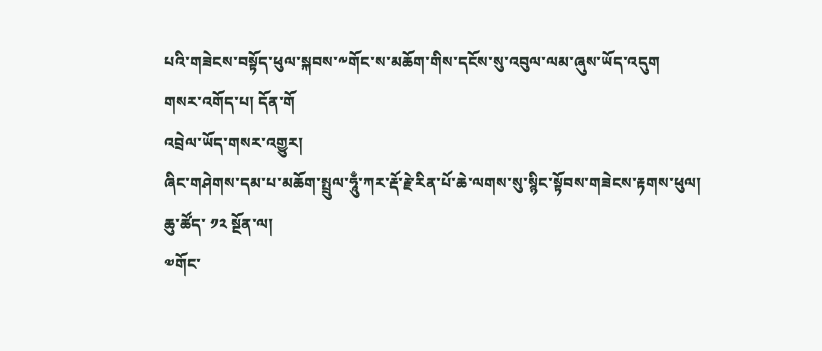པའི་གཟེངས་བསྟོད་ཕུལ་སྐབས་༸གོང་ས་མཆོག་གིས་དངོས་སུ་འབུལ་ལམ་ཞུས་ཡོད་འདུག
གསར་འགོད་པ། དོན་གོ
འབྲེལ་ཡོད་གསར་འགྱུར།
ཞིང་གཤེགས་དམ་པ་མཆོག་སྤྲུལ་ཧཱུྃ་ཀར་རྡོ་རྗེ་རིན་པོ་ཆེ་ལགས་སུ་སྙིང་སྟོབས་གཟེངས་རྟགས་ཕུལ།
ཆུ་ཚོད་ ༡༢ སྔོན་ལ།
༧གོང་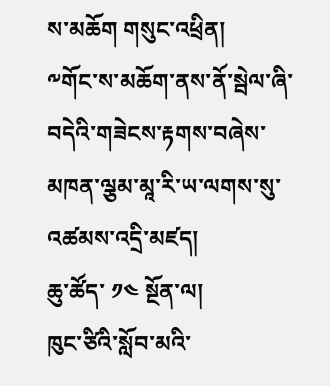ས་མཆོག གསུང་འཕྲིན།
༸གོང་ས་མཆོག་ནས་ནོ་སྦེལ་ཞི་བདེའི་གཟེངས་རྟགས་བཞེས་མཁན་ལྕམ་མཱ་རི་ཡ་ལགས་སུ་འཚམས་འདྲི་མཛད།
ཆུ་ཚོད་ ༡༤ སྔོན་ལ།
ཁུང་ཙིའི་སློབ་མའི་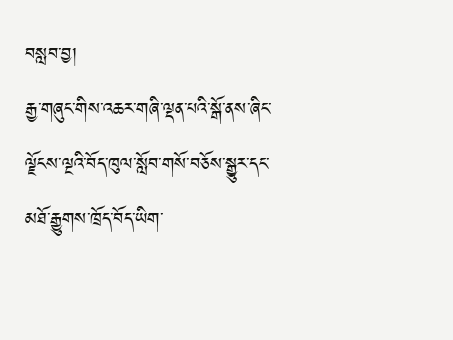བསླབ་བྱ།
རྒྱ་གཞུང་གིས་འཆར་གཞི་ལྡན་པའི་སྒོ་ནས་ཞིང་ལྗོངས་ལྔའི་བོད་ཁུལ་སློབ་གསོ་བཅོས་སྒྱུར་དང་མཐོ་རྒྱུགས་ཁྲོད་བོད་ཡིག་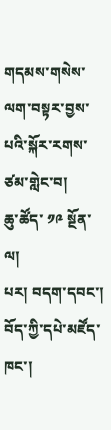གདམས་གསེས་ལག་བསྟར་བྱས་པའི་སྐོར་རགས་ཙམ་གླེང་བ།
ཆུ་ཚོད་ ༡༩ སྔོན་ལ།
པར། བདག་དབང་། བོད་ཀྱི་དཔེ་མཛོད་ཁང་།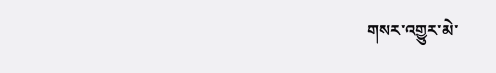གསར་འགྱུར་མེ་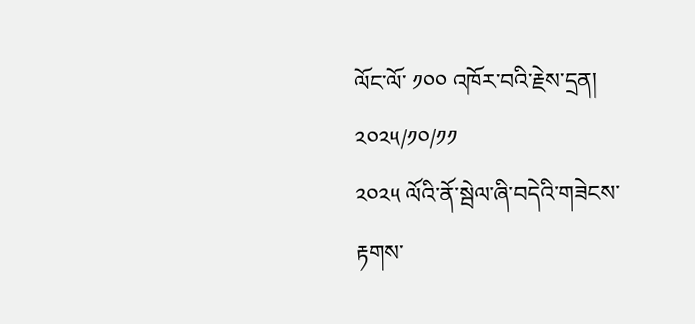ལོང་ལོ་ ༡༠༠ འཁོར་བའི་རྗེས་དྲན།
༢༠༢༥/༡༠/༡༡
༢༠༢༥ ལོའི་ནོ་སྦེལ་ཞི་བདེའི་གཟེངས་རྟགས་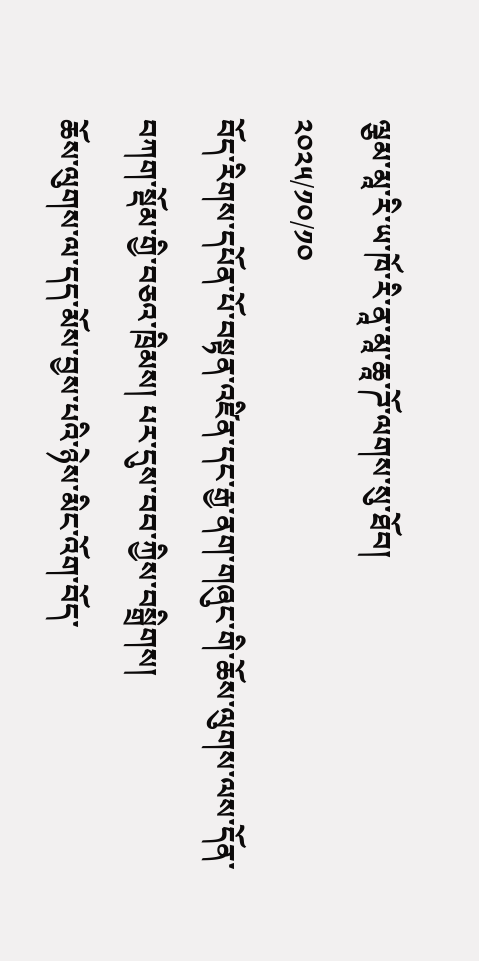ལྕམ་མཱ་རི་ཡ་ཁོ་རི་ནཱ་མཱ་ཆཱ་ཌོ་ལགས་སུ་ཐོབ།
༢༠༢༥/༡༠/༡༠
བོད་རིགས་དཔོན་པོ་བསྟན་འཛིན་དང་རྒྱ་ནག་གཞུང་གི་ཆོས་ལུགས་ལས་དོན་བཀག་སྡོམ་གྱི་བཅའ་ཁྲིམས། པར་དུས་བབ་ཀྱིས་བསྒྲིགས།
ཆོས་ལུགས་ལ་དད་མོས་བྱས་པའི་ཉེས་མིང་འོག་བོད་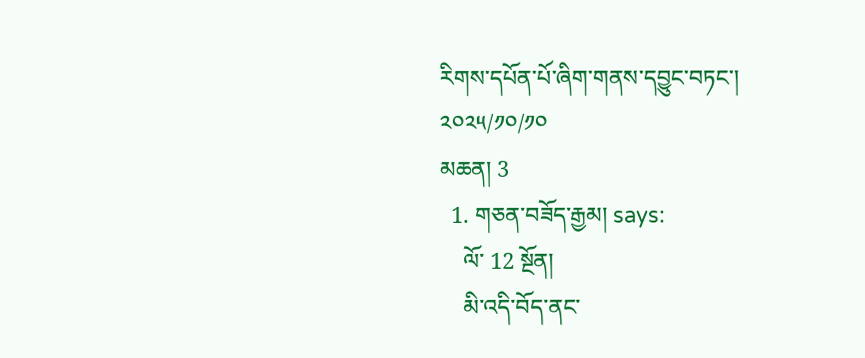རིགས་དཔོན་པོ་ཞིག་གནས་དབྱུང་བཏང་།
༢༠༢༥/༡༠/༡༠
མཆན། 3
  1. གཅན་བཟོད་རྒྱམ། says:
    ལོ་ 12 སྔོན།
    མི་འདི་བོད་ནང་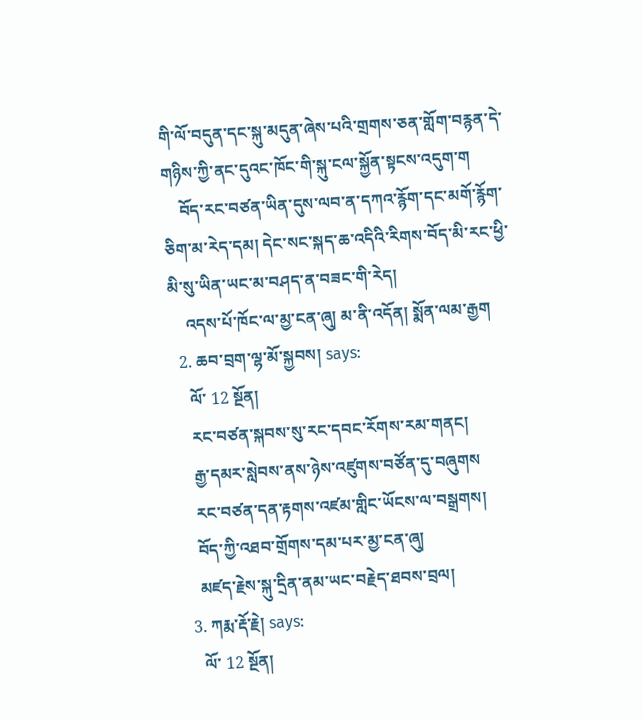གི་ལོ་བདུན་དང་སྐུ་མདུན་ཞེས་པའི་གྲགས་ཅན་གློག་བརྙན་དེ་གཉིས་ཀྱི་ནང་དུའང་ཁོང་གི་སྐུ་ངལ་སྐྱོན་སྟངས་འདུག་ག
    བོད་རང་བཙན་ཡིན་དུས་ལབ་ན་དཀའ་རྙོག་དང་མགོ་རྙོག་ཅིག་མ་རེད་དམ། དེང་སང་སྐད་ཆ་འདིའི་རིགས་བོད་མི་རང་ཕྱི་མི་སུ་ཡིན་ཡང་མ་བཤད་ན་བཟང་གི་རེད།
    འདས་པོ་ཁོང་ལ་མྱ་ངན་ཞུ། མ་ནི་འདོན། སྨོན་ལམ་རྒྱག
  2. ཆབ་བྲག་ལྷ་མོ་སྐྱབས། says:
    ལོ་ 12 སྔོན།
    རང་བཙན་སྐབས་སུ་རང་དབང་རོགས་རམ་གནང།
    རྒྱ་དམར་སླེབས་ནས་ཉེས་འཛུགས་བཙོན་དུ་བཞུགས
    རང་བཙན་དན་རྟགས་འཛམ་གླིང་ཡོངས་ལ་བསྒྲགས།
    བོད་ཀྱི་འཐབ་གྲོགས་དམ་པར་མྱ་ངན་ཞུ།
    མཛད་རྗེས་སྐུ་དྲིན་ནམ་ཡང་བརྗེད་ཐབས་བྲལ།
  3. ཀརྨ་རྡོ་རྗེ། says:
    ལོ་ 12 སྔོན།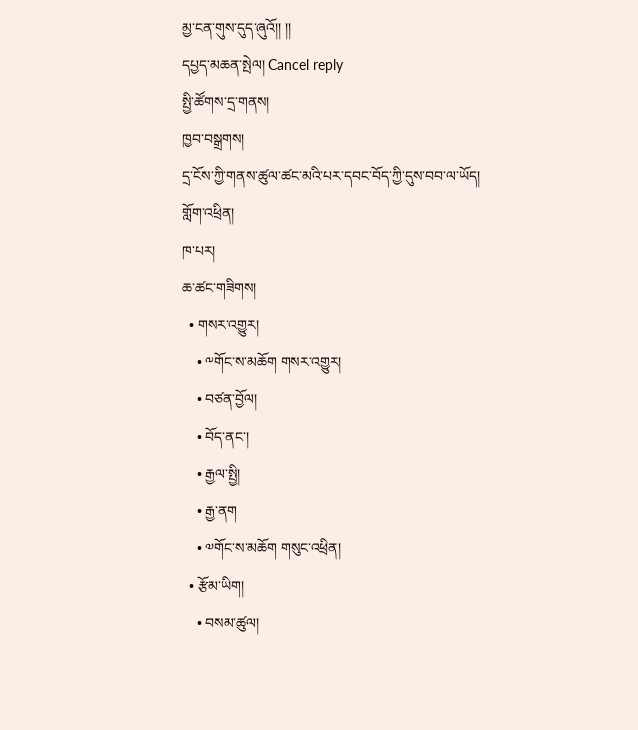མྱ་ངན་གུས་དུད་ཞུའོ།། །།
དཔྱད་མཆན་སྤེལ། Cancel reply
སྤྱི་ཚོགས་དྲ་གནས།
ཁྱབ་བསྒྲགས།
དྲ་ངོས་ཀྱི་གནས་ཚུལ་ཚང་མའི་པར་དབང་བོད་ཀྱི་དུས་བབ་ལ་ཡོད།
གློག་འཕྲིན།
ཁ་པར།
ཆ་ཚང་གཟིགས།
  • གསར་འགྱུར།
    • ༸གོང་ས་མཆོག གསར་འགྱུར།
    • བཙན་བྱོལ།
    • བོད་ནང་།
    • རྒྱལ་སྤྱི།
    • རྒྱ་ནག
    • ༧གོང་ས་མཆོག གསུང་འཕྲིན།
  • རྩོམ་ཡིག།
    • བསམ་ཚུལ།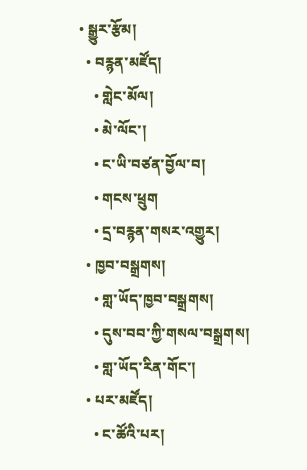• སྒྱུར་རྩོམ།
  • བརྙན་མཛོད།
    • གླེང་མོལ།
    • མེ་ལོང་།
    • ང་ཡི་བཙན་བྱོལ་བ།
    • གངས་ཕྲུག
    • དྲ་བརྙན་གསར་འགྱུར།
  • ཁྱབ་བསྒྲགས།
    • གླ་ཡོད་ཁྱབ་བསྒྲགས།
    • དུས་བབ་ཀྱི་གསལ་བསྒྲགས།
    • གླ་ཡོད་རིན་གོང་།
  • པར་མཛོད།
    • ང་ཚོའི་པར།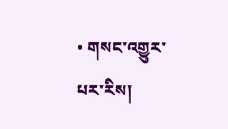• གསང་འགྱུར་པར་རིས།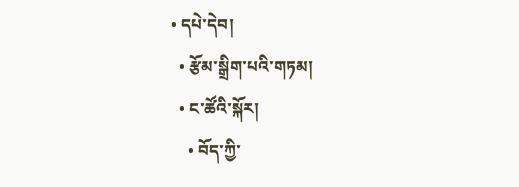• དཔེ་དེབ།
  • རྩོམ་སྒྲིག་པའི་གཏམ།
  • ང་ཚོའི་སྐོར།
    • བོད་ཀྱི་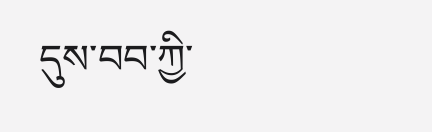དུས་བབ་ཀྱི་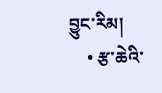བྱུང་རིམ།
    • རྩ་ཆེའི་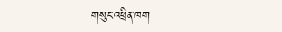གསུང་འཕྲིན་ཁག